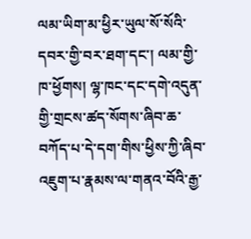ལམ་ཡིག་མ་ཕྱིར་ཡུལ་སོ་སོའི་དབར་གྱི་བར་ཐག་དང་། ལམ་གྱི་ཁ་ཕྱོགས། ལྷ་ཁང་དང་དགེ་འདུན་གྱི་གྲངས་ཚད་སོགས་ཞིབ་ཆ་བཀོད་པ་དེ་དག་གིས་ཕྱིས་ཀྱི་ཞིབ་འཇུག་པ་རྣམས་ལ་གནའ་བོའི་རྒྱ་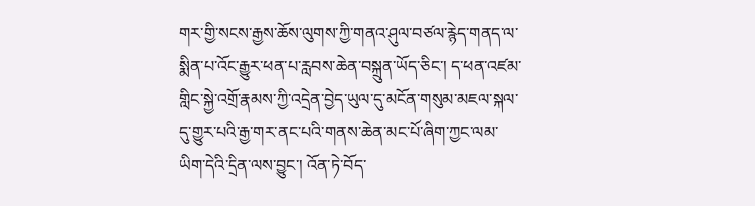གར་གྱི་སངས་རྒྱས་ཆོས་ལུགས་ཀྱི་གནའ་ཤུལ་བཙལ་རྙེད་གནད་ལ་སྨིན་པ་འོང་རྒྱུར་ཕན་པ་རླབས་ཆེན་བསྐྲུན་ཡོད་ཅིང་། ད་ཕན་འཛམ་གླིང་སྐྱེ་འགྲོ་རྣམས་ཀྱི་འདྲེན་བྱེད་ཡུལ་དུ་མངོན་གསུམ་མཇལ་སྐལ་དུ་གྱུར་པའི་རྒྱ་གར་ནང་པའི་གནས་ཆེན་མང་པོ་ཞིག་ཀྱང་ལམ་ཡིག་དེའི་དྲིན་ལས་བྱུང་། འོན་ཏེ་བོད་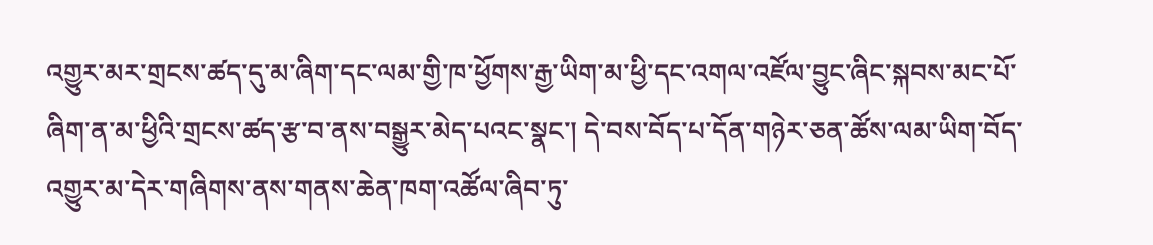འགྱུར་མར་གྲངས་ཚད་དུ་མ་ཞིག་དང་ལམ་གྱི་ཁ་ཕྱོགས་རྒྱ་ཡིག་མ་ཕྱི་དང་འགལ་འཛོལ་བྱུང་ཞིང་སྐབས་མང་པོ་ཞིག་ན་མ་ཕྱིའི་གྲངས་ཚད་རྩ་བ་ནས་བསྒྱུར་མེད་པའང་སྣང་། དེ་བས་བོད་པ་དོན་གཉེར་ཅན་ཚོས་ལམ་ཡིག་བོད་འགྱུར་མ་དེར་གཞིགས་ནས་གནས་ཆེན་ཁག་འཚོལ་ཞིབ་ཏུ་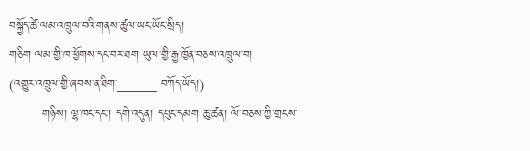བསྐྱོད་ཚེ་ལམ་འཁྲུལ་བའི་གནས་ཚུལ་ཡང་ཡོང་སྲིད།
གཅིག ལམ་གྱི་ཁ་ཕྱོགས་དང་བར་ཐག ཡུལ་གྱི་རྒྱ་ཁྱོན་བཅས་འཁྲུལ་བ།
(འགྱུར་འཁྲུལ་གྱི་ཞབས་ན་ཐིག་_____ བཀོད་ཡོད།)
        གཉིས། ལྷ་ཁང་དང་། དགེ་འདུན། དཔུང་དམག ཆུ་ཚན། ལོ་བཅས་ཀྱི་གྲངས་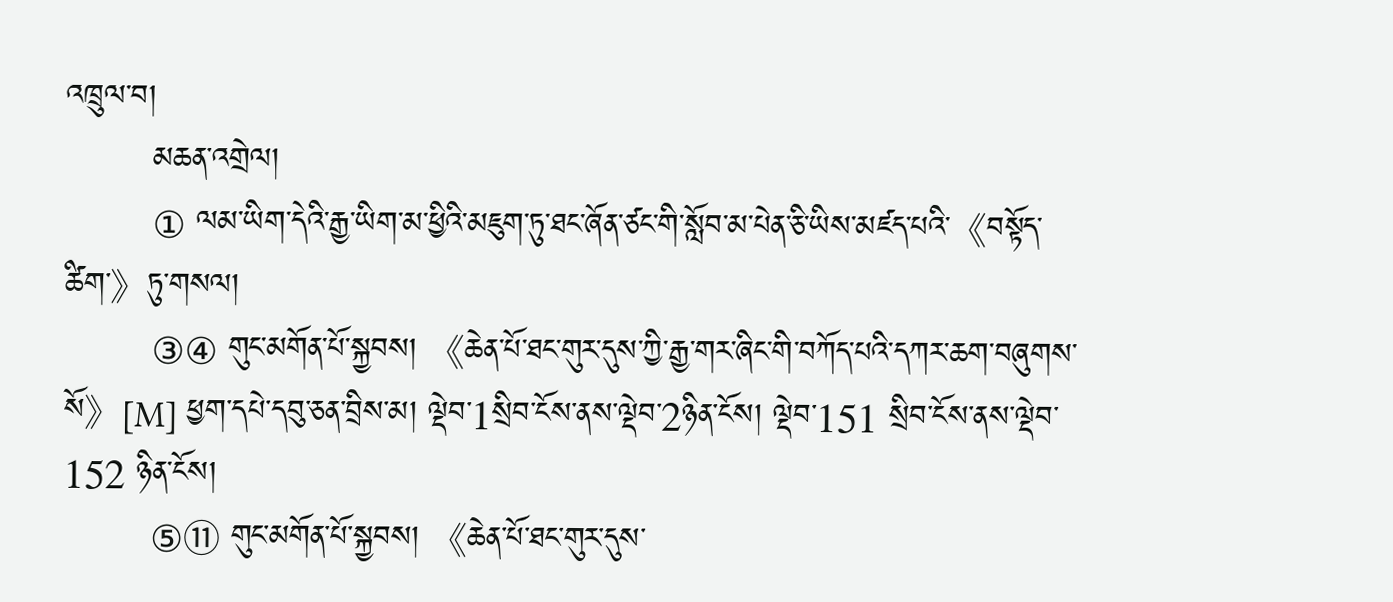འཁྲུལ་བ།
        མཆན་འགྲེལ།
        ① ལམ་ཡིག་དེའི་རྒྱ་ཡིག་མ་ཕྱིའི་མཇུག་ཏུ་ཐང་ཞོན་ཙང་གི་སློབ་མ་པེན་ཅི་ཡིས་མཛད་པའི་《བསྟོད་ཚིག་》ཏུ་གསལ།
        ③④ གུང་མགོན་པོ་སྐྱབས། 《ཆེན་པོ་ཐང་གུར་དུས་ཀྱི་རྒྱ་གར་ཞིང་གི་བཀོད་པའི་དཀར་ཆག་བཞུགས་སོ》[M] ཕྱག་དཔེ་དབུ་ཅན་བྲིས་མ། ལྡེབ་1སྲིབ་ངོས་ནས་ལྡེབ་2ཉིན་ངོས། ལྡེབ་151 སྲིབ་ངོས་ནས་ལྡེབ་152 ཉིན་ངོས།
        ⑤⑪ གུང་མགོན་པོ་སྐྱབས། 《ཆེན་པོ་ཐང་གུར་དུས་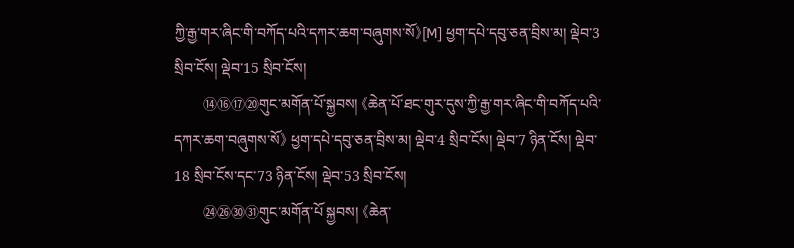ཀྱི་རྒྱ་གར་ཞིང་གི་བཀོད་པའི་དཀར་ཆག་བཞུགས་སོ》[M] ཕྱག་དཔེ་དབུ་ཅན་བྲིས་མ། ལྡེབ་3 སྲིབ་ངོས། ལྡེབ་15 སྲིབ་ངོས།
        ⑭⑯⑰⑳གུང་མགོན་པོ་སྐྱབས། 《ཆེན་པོ་ཐང་གུར་དུས་ཀྱི་རྒྱ་གར་ཞིང་གི་བཀོད་པའི་དཀར་ཆག་བཞུགས་སོ》 ཕྱག་དཔེ་དབུ་ཅན་བྲིས་མ། ལྡེབ་4 སྲིབ་ངོས། ལྡེབ་7 ཉིན་ངོས། ལྡེབ་18 སྲིབ་ངོས་དང་73 ཉིན་ངོས། ལྡེབ་53 སྲིབ་ངོས།
        ㉔㉖㉚㉛གུང་མགོན་པོ སྐྱབས། 《ཆེན་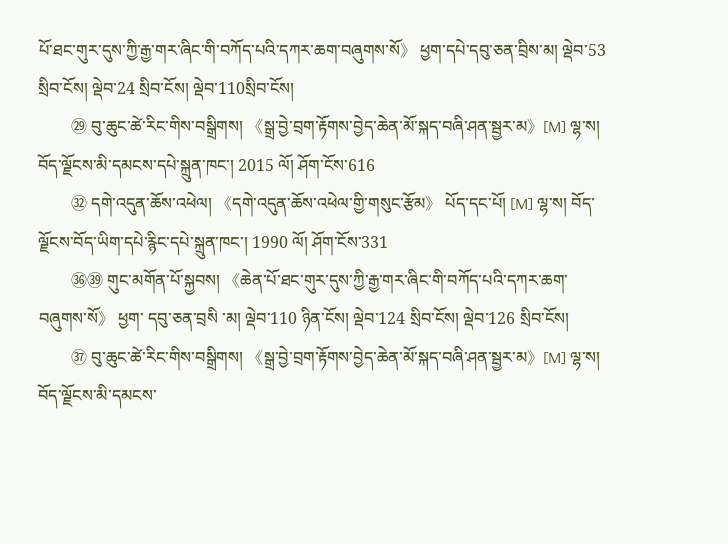པོ་ཐང་གུར་དུས་ཀྱི་རྒྱ་གར་ཞིང་གི་བཀོད་པའི་དཀར་ཆག་བཞུགས་སོ》 ཕྱག་དཔེ་དབུ་ཅན་བྲིས་མ། ལྡེབ་53 སྲིབ་ངོས། ལྡེབ་24 སྲིབ་ངོས། ལྡེབ་110སྲིབ་ངོས།
        ㉙ བུ་ཆུང་ཚེ་རིང་གིས་བསྒྲིགས། 《སྒྲ་བྱེ་བྲག་རྟོགས་བྱེད་ཆེན་མོ་སྐད་བཞི་ཤན་སྦྱར་མ》[M] ལྷ་ས། བོད་ལྗོངས་མི་དམངས་དཔེ་སྐྲུན་ཁང་། 2015 ལོ། ཤོག་ངོས་616
        ㉜ དགེ་འདུན་ཆོས་འཕེལ། 《དགེ་འདུན་ཆོས་འཕེལ་གྱི་གསུང་རྩོམ》 པོད་དང་པོ། [M] ལྷ་ས། བོད་ལྗོངས་བོད་ཡིག་དཔེ་རྙིང་དཔེ་སྐྲུན་ཁང་། 1990 ལོ། ཤོག་ངོས་331
        ㊱㊴ གུང་མགོན་པོ་སྐྱབས། 《ཆེན་པོ་ཐང་གུར་དུས་ཀྱི་རྒྱ་གར་ཞིང་གི་བཀོད་པའི་དཀར་ཆག་བཞུགས་སོ》 ཕྱག་ དབུ་ཅན་བྲསི ་མ། ལྡེབ་110 ཉིན་ངོས། ལྡེབ་124 སྲིབ་ངོས། ལྡེབ་126 སྲིབ་ངོས།
        ㊲ བུ་ཆུང་ཚེ་རིང་གིས་བསྒྲིགས། 《སྒྲ་བྱེ་བྲག་རྟོགས་བྱེད་ཆེན་མོ་སྐད་བཞི་ཤན་སྦྱར་མ》[M] ལྷ་ས། བོད་ལྗོངས་མི་དམངས་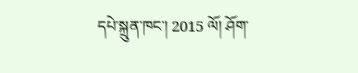དཔེ་སྐྲུན་ཁང་། 2015 ལོ། ཤོག་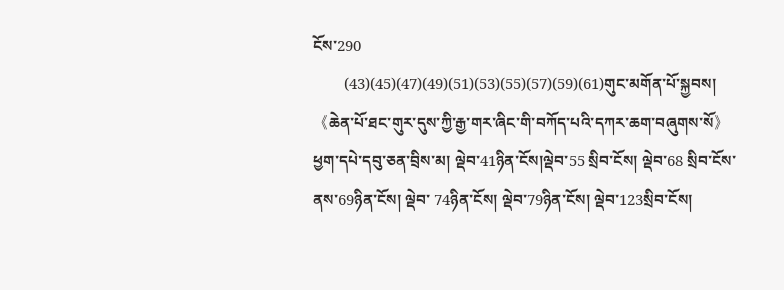ངོས་290
        (43)(45)(47)(49)(51)(53)(55)(57)(59)(61)གུང་མགོན་པོ་སྐྱབས། 《ཆེན་པོ་ཐང་གུར་དུས་ཀྱི་རྒྱ་གར་ཞིང་གི་བཀོད་པའི་དཀར་ཆག་བཞུགས་སོ》 ཕྱག་དཔེ་དབུ་ཅན་བྲིས་མ། ལྡེབ་41ཉིན་ངོས།ལྡེབ་55 སྲིབ་ངོས། ལྡེབ་68 སྲིབ་ངོས་ནས་69ཉིན་ངོས། ལྡེབ་ 74ཉིན་ངོས། ལྡེབ་79ཉིན་ངོས། ལྡེབ་123སྲིབ་ངོས།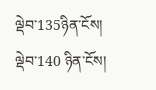ལྡེབ་135ཉིན་ངོས། ལྡེབ་140 ཉིན་ངོས།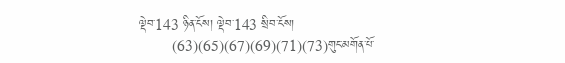ལྡེབ་143 ཉིན་ངོས། ལྡེབ་143 སྲིབ་ངོས།
        (63)(65)(67)(69)(71)(73)གུང་མགོན་པོ་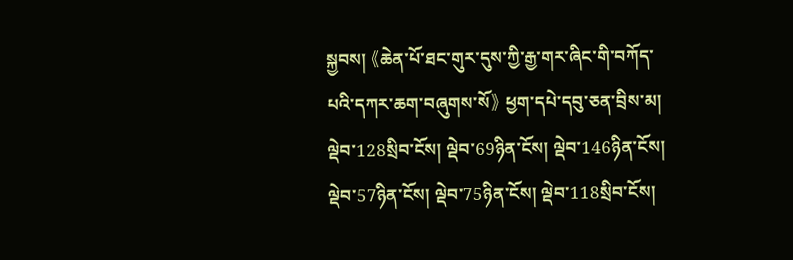སྐྱབས། 《ཆེན་པོ་ཐང་གུར་དུས་ཀྱི་རྒྱ་གར་ཞིང་གི་བཀོད་པའི་དཀར་ཆག་བཞུགས་སོ》 ཕྱག་དཔེ་དབུ་ཅན་བྲིས་མ། ལྡེབ་128སྲིབ་ངོས། ལྡེབ་69ཉིན་ངོས། ལྡེབ་146ཉིན་ངོས། ལྡེབ་57ཉིན་ངོས། ལྡེབ་75ཉིན་ངོས། ལྡེབ་118སྲིབ་ངོས།